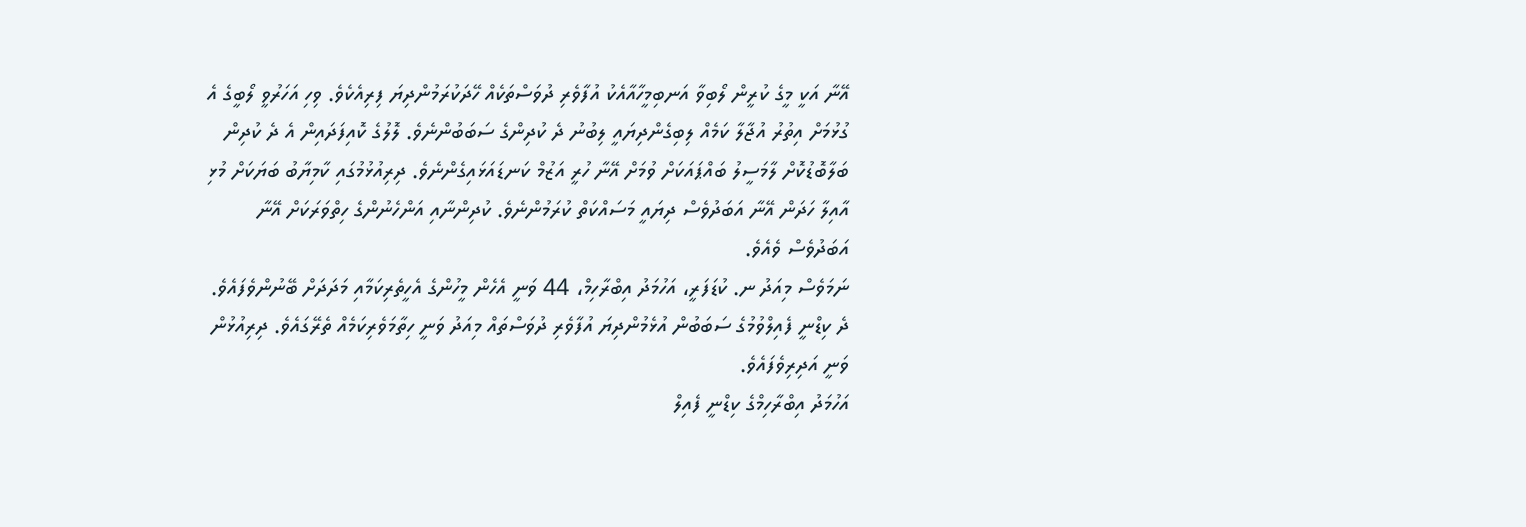އޭނާ އަކީ މީގެ ކުރީން ލޯބިވާ އަނބިމީހާއާއެކު އުފާވެރި ދުވަސްތަކެއް ހޭދަކުރަމުންދިޔަ ފިރިއެކެވެ. ވިހި އަހަރުވީ ލޯބީގެ އެ ގުޅުމަށް އިތުރު އުޖާލާ ކަމެއް ލިބިގެންދިޔައީ ލިބުނު ދެ ކުދިންގެ ސަބަބުންނެވެ. ލޮލުގެ ކޮއިފަދައިން އެ ދެ ކުދިން ބަލާބޮޑުކޮށް ލާމަސީލު ބައްޕައަކަށް ވުމަށް އޭނާ ހުރީ އަޒުމް ކަނޑައަޅައިގެންނެވެ. ދިރިއުޅުމުގައި ކާމިޔާބު ބަޔަކަށް މުޅި އާއިލާ ހަދަން އޭނާ އަބަދުވެސް ދިޔައީ މަސައްކަތް ކުރަމުންނެވެ. ކުދިންނާއި އަންހެނުންގެ ހިތްވަރަކަށް އޭނާ އަބަދުވެސް ވެއެވެ.
ނަމަވެސް މިއަދު ނ. ކުޑަފަރީ، އަހުމަދު އިބްރާހިމް، 44 ވަނީ އެހެން މީހުންގެ އެހީތެރިކަމާއި މަދަދަށް ބޭނުންވެފައެވެ. ދެ ކިޑްނީ ފެއިލްވުމުގެ ސަބަބުން އުޅެމުންދިޔަ އުފާވެރި ދުވަސްތައް މިއަދު ވަނީ ހިތާމަވެރިކަމެއް ތެރޭގައެވެ. ދިރިއުޅުން ވަނީ އަދިރިވެފައެވެ.
އަހުމަދު އިބްރާހިމްގެ ކިޑްނީ ފެއިލް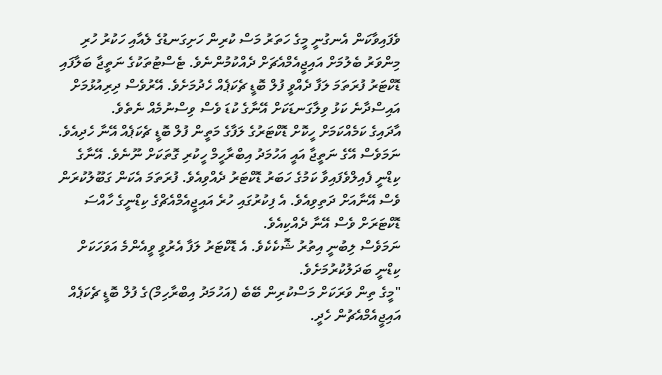ވެފައިވާކަން އެނގުނީ މީގެ ހަތަރު މަސް ކުރިން ހަށިގަނޑުގެ ލެއާއި ހަކުރު ހުރި މިންވަރު ބެލުމަށް އައިޖީއެމްއެޗަށް ދެއްކުމުންނެވެ. ޓެސްޓުތަކުގެ ނަތީޖާ ބަލާފައި ޑޮކްޓަރު ފުރަތަމަ ލަފާ ދެއްވީ ފުލް ބޮޑީ ޗެކަޕެއް ހެދުމަށެވެ. އޭރުވެސް ދިރިއުޅުމަށް އައިސްދާނެ ކަޅު ވިލާގަނޑަކަށް އޭނާގެ ކުޑަ ވެސް ވިސްނުމެއް ނެތެވެ.
އާދައިގެ ކަމެއްކަމަށް ހީކޮށް ޑޮކްޓަރުގެ ލަފާގެ މަތީން ފުލް ބޮޑީ ޗެކަޕެއް އޭނާ ހެދިއެވެ. ނަމަވެސް އޭގެ ނަތީޖާ އައީ އަހުމަދު އިބްރާހީމް ހީކުރި ގޮތަކަށް ނޫނެވެ. އޭނާގެ ކިޑްނީ ފެއިލްވެފައިވާ ކަމުގެ ހަބަރު ޑޮކްޓަރު ދެއްވިއެވެ. ފުރަތަމަ އެކަން ގަބޫލުކުރަން ވެސް އޭނާއަށް ދަތިވިއެވެ. އެ ފިކުރުގައި ހުރެ އައިޖީއެމްއެޗްގެ ކިޑްނީގެ ހާއްސަ ޑޮކްޓަރަށް ވެސް އޭނާ ދެއްކިއެވެ.
ނަމަވެސް ލިބުނީ އިތުރު ޝޮކެކެވެ. އެ ޑޮކްޓަރު ލަފާ އެރުވީ ވީއެންމެ އަވަހަކަށް ކިޑްނީ ބަދަލުކުރުމަށެވެ.
"މީގެ ތިން ވަރަކަށް މަސްކުރިން ބޭބެ (އަހުމަދު އިބްރާހިމް)ގެ ފުލް ބޮޑީ ޗެކަޕެއް އައިޖީއެމްއެޗުން ހެދީ.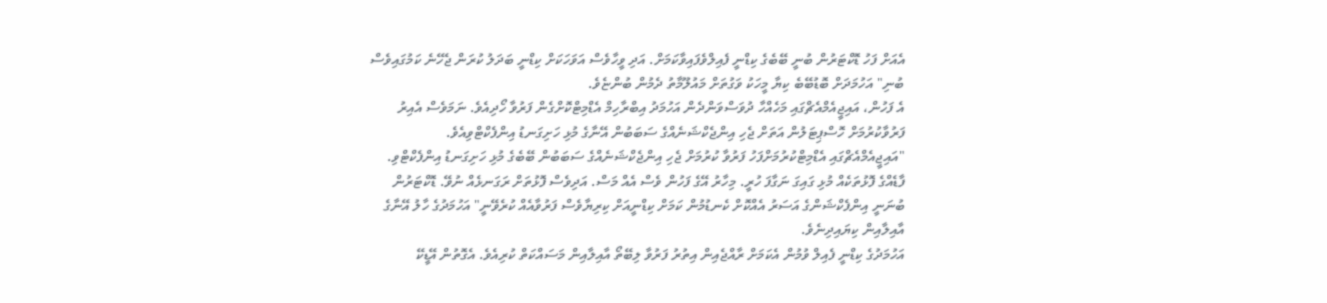އެއަށް ފަހު ޑޮކްޓަރުން ބުނީ ބޭބެގެ ކިޑްނީ ފެއިލްވެފައިވާކަމަށް. އަދި ވީހާވެސް އަވަހަކަށް ކިޑްނީ ބަދަލު ކުރަން ޖެހޭނެ ކަމުގައިވެސް ބުނި" އަހުމަދަށް ބޮޑުބޭބެ ކިޔާ މީހަކު ވަގުތަށް މައުލޫމާތު ދެމުން ބުންޏެވެ.
އެ ފަހުން، އައިޖީއެމްއެޗްގައި މަހެއްހާ ދުވަސްވަންދެން އަހުމަދު އިބްރާހިމް އެޑްމިޓްކޮށްގެން ފަރުވާ ހޯދިއެވެ. ނަމަވެސް އެއިރު ފަރުވާކުރުމަށް ހޮސްޕިޓަލުން އަތަށް ޖެހި އިންޖެކްޝަނެއްގެ ސަބަބުން އޭނާގެ މުޅި ހަށިގަނޑު އިންފެކްޓްވިއެވެ.
"އައިޖީއެމްއެޗްގައި އެޑްމިޓްކުރުމަށްފަހު ފަރުވާ ކުރުމަށް ޖެހި އިންޖެކްޝަނެއްގެ ސަބަބުން ބޭބެގެ މުޅި ހަށިގަނޑު އިންފެކްޓްވި. ފާޑެއްގެ ފޮޅުތަކެއް މުޅި ގައިގަ ނަގާފަ ހުރީ. މިހާރު އޭގެ ފަހުން ވެސް އެއް މަސް. އަދިވެސް ފޮޅުތަށް ރަގަނޅެއް ނުވޭ. ޑޮކްޓަރުން ބުނަނީ އިންފެކްޝަންގެ އަސަރު އެއްކޮށް ކެނޑުމުން ކަމަށް ކިޑްނީއަށް ކިރިޔާވެސް ފަރުވާއެއް ކުރެވޭނީ" އަހުމަދުގެ ހާލު އޭނާގެ އާއިލާއިން ކިޔައިދިނެވެ.
އަހުމަދުގެ ކިޑްނީ ފެއިލް ވުމުން އެކަމަށް ރާއްޖެއިން އިތުރު ފަރުވާ ލިބޭތޯ އާއިލާއިން މަސައްކަތް ކުރިއެވެ. އެގޮތުން އޭޑީކޭ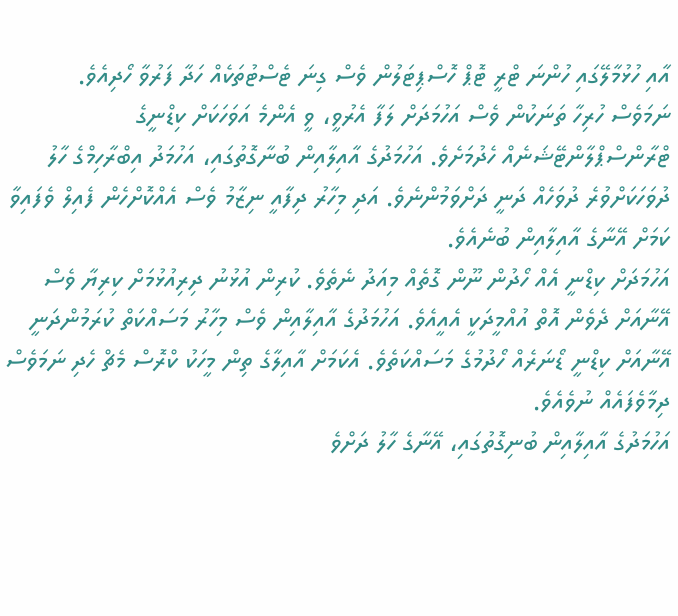އާއި ހުޅުމާލޭގައި ހުންނަ ޓްރީ ޓޮޕް ހޮސްޕިޓަލުން ވެސް ގިނަ ޓެސްޓުތަކެއް ހަދާ ފަރުވާ ހޯދިއެވެ.
ނަމަވެސް ހުރިހާ ތަނަކުން ވެސް އަހުމަދަށް ލަފާ އެރުވީ، ވީ އެންމެ އަވަހަކަށް ކިޑްނީގެ ޓްރާންސްޕްލާންޓޭޝަނެއް ހެދުމަށެވެ. އަހުމަދުގެ އާއިލާއިން ބުނާގޮތުގައި، އަހުމަދު އިބްރާހިމްގެ ހާލު ދުވަހަކަށްވުރެ ދުވަހެއް ދަނީ ދަށްވަމުންނެވެ. އަދި މިހާރު ދިފާއީ ނިޒާމު ވެސް އެއްކޮށްހެން ފެއިލް ވެފައިވާ ކަމަށް އޭނާގެ އާއިލާއިން ބުނެއެވެ.
އަހުމަދަށް ކިޑްނީ އެއް ހޯދުން ނޫން ގޮތެއް މިއަދު ނެތެވެ. ކުރިން އުޅުނު ދިރިއުޅުމަށް ކިރިޔާ ވެސް އޭނާއަށް ދެވެން އޮތް އުއްމީދަކީ އެއީއެވެ. އަހުމަދުގެ އާއިލާއިން ވެސް މިހާރު މަސައްކަތް ކުރަމުންދަނީ އޭނާއަށް ކިޑްނީ ޑޯނަރެއް ހޯދުމުގެ މަސައްކަތެވެ. އެކަމަށް އާއިލާގެ ތިން މީހަކު ކްރޮސް މެޗް ހެދި ނަމަވެސް ދިމާވެފައެއް ނުވެއެވެ.
އަހުމަދުގެ އާއިލާއިން ބުނިގޮތުގައި، އޭނާގެ ހާލު ދަށްވެ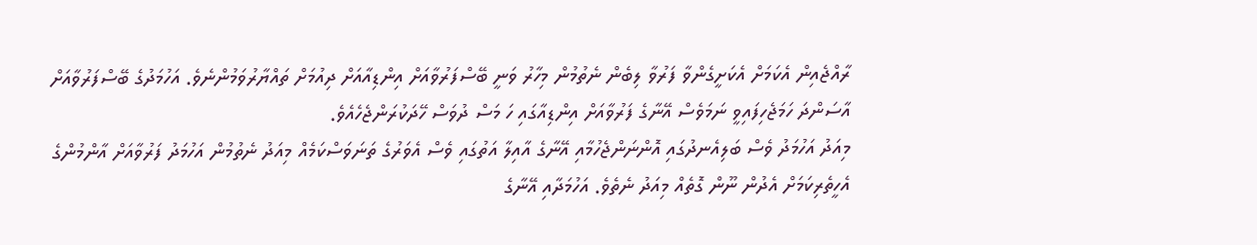ރާއްޖެއިން އެކަމަށް އެކަށީގެންވާ ފަރުވާ ލިބެން ނެތުމުން މިހާރު ވަނީ ބޭސްފަރުވާއަށް އިންޑިއާއަށް ދިއުމަށް ތައްޔާރުވަމުންނެވެ. އަހުމަދުގެ ބޭސްފަރުވާއަށް އާސަންދަ ހަމަޖެހިފައިވީ ނަމަވެސް އޭނާގެ ފަރުވާއަށް އިންޑިއާގައި ހަ މަސް ދުވަސް ހޭދަކުރަންޖެހެއެވެ.
މިއަދު އަހުމަދު ވެސް ބަލިއެނދުގައި އޮންނަންޖެހުމާއި އޭނާގެ އާއިލާ އަތުގައި ވެސް އެވަރުގެ ތަނަވަސްކަމެއް މިއަދު ނެތުމުން އަހުމަދު ފަރުވާއަށް އާންމުންގެ އެހީތެރިކަމަށް އެދުން ނޫން ގޮތެއް މިއަދު ނެތެވެ. އަހުމަދާއި އޭނާގެ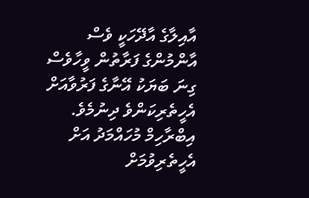އާއިލާގެ އާދޭހަކީ ވެސް އާންމުންގެ ފަރާތުން ވީހާވެސް ގިނަ ބަޔަކު އޭނާގެ ފަރުވާއަށް އެހީތެރިކަންވެ ދިނުމެވެ.
އިބްރާހިމް މުހައްމަދު އަށް އެހީތެރިވުމަށް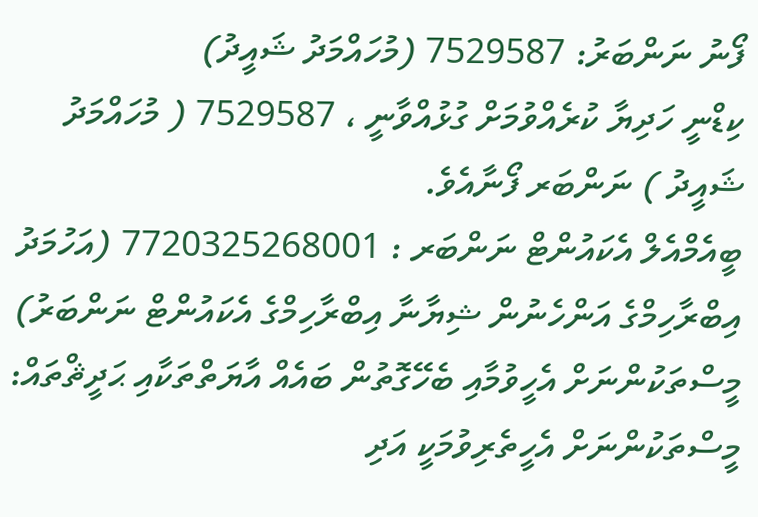ފޯނު ނަންބަރު: 7529587 (މުހައްމަދު ޝައީދު)
ކިޑްނީ ހަދިޔާ ކުރެއްވުމަށް ގުޅުއްވާނީ ، 7529587 ( މުހައްމަދު ޝައީދު ) ނަންބަރ ފޯނާއެވެ.
ބީއެމްއެލް އެކައުންޓް ނަންބަރ : 7720325268001 (އަހުމަދު އިބްރާހިމްގެ އަންހެނުން ޝިޔާނާ އިބްރާހިމްގެ އެކައުންޓް ނަންބަރު)
މީސްތަކުންނަށް އެހީވުމާއި ބެހޭގޮތުން ބައެއް އާޔަތްތަކާއި ޙަދީޘްތައް:
މީސްތަކުންނަށް އެހީތެރިވުމަކީ އަދި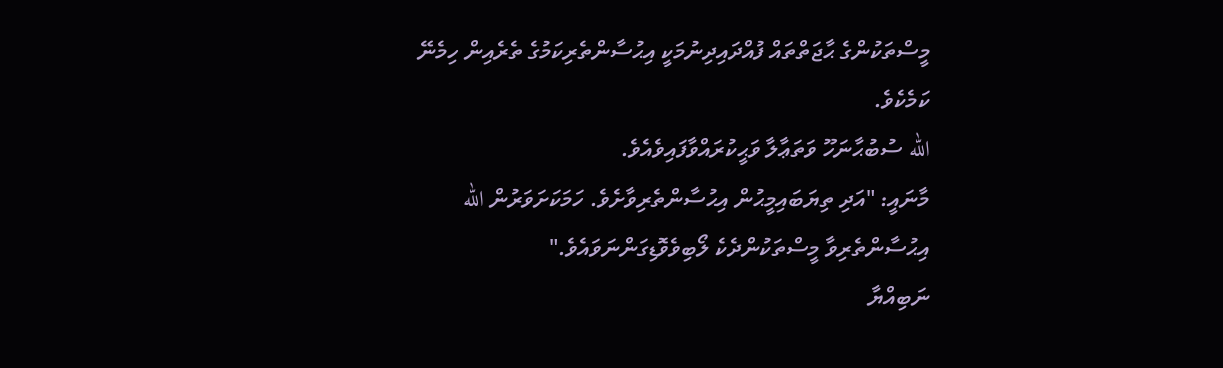މީސްތަކުންގެ ޙާޖަތްތައް ފުއްދައިދިނުމަކީ އިޙުސާންތެރިކަމުގެ ތެރެއިން ހިމެނޭ ކަމެކެވެ.
الله ސުބުޙާނަހޫ ވަތަޢާލާ ވަޙީކުރައްވާފައިވެއެވެ.
މާނައީ: "އަދި ތިޔަބައިމީޙުން އިޙުސާންތެރިވާށެވެ. ހަމަކަށަވަރުން الله އިޙުސާންތެރިވާ މީސްތަކުންދެކެ ލޯބިވެވޮޑިގަންނަވައެވެ."
ނަބިއްޔާ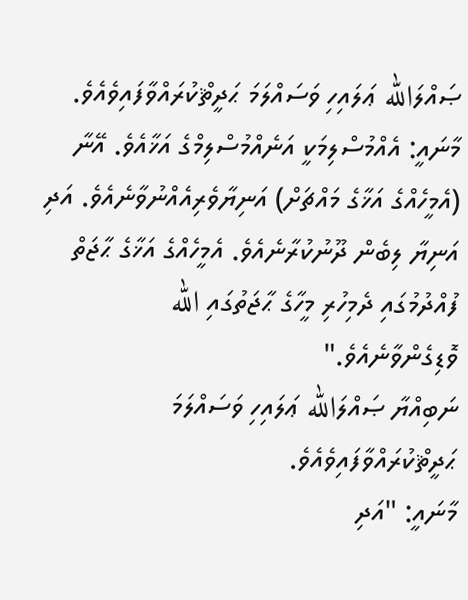ޞައްލަالله ޢަލައިހި ވަސައްލަމަ ޙަދީޘްކުރައްވާފައިވެއެވެ.
މާނައީ: އެއްމުސްލިމަކީ އަނެއްމުސްލިމްގެ އަޚާއެވެ. އޭނާ (އެމީހެއްގެ އަޚާގެ މައްޗަށް) އަނިޔާވެރިއެއްނުވާނެއެވެ. އަދި އަނިޔާ ލިބެން ދޫނުކުރާނެއެވެ. އެމީހެއްގެ އަޚާގެ ޙާޖަތް ފުއްދުމުގައި ދެމިހުރި މީހާގެ ޙާޖަތުގައި الله ވޮޑިގެންވާނެއެވެ."
ނަބިއްޔާ ޞައްލަالله ޢަލައިހި ވަސައްލަމަ ޙަދީޘްކުރައްވާފައިވެއެވެ.
މާނައީ: "އަދި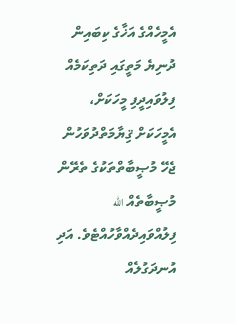އެމީހެއްގެ އަޚާގެ ކިބައިން ދުނިޔެ މަތީގައި ދަތިކަމެއް ފިލުވައިދީފި މީހަކަށް، އެމީހަކަށް ޤިޔާމަތްދުވަހުން ޖެހޭ މުޞީބާތްތަކުގެ ތެރޭން މުޞީބާތެއް الله ފިލުއްވައިދެއްވާހުއްޓެވެ. އަދި އުނދަގުލެއް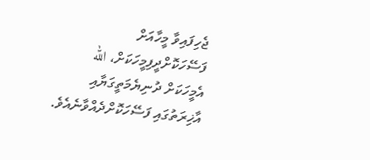ޖެހިފައިވާ މީހާއަށް ފަސޭހަކޮށްދީފިމީހަކަށް، الله އެމީހަކަށް ދުނިޔެމަތީގަޔާއި އާޚިރަތުގައި ފަސޭހަކޮށްދެއްވާނެއެވެ.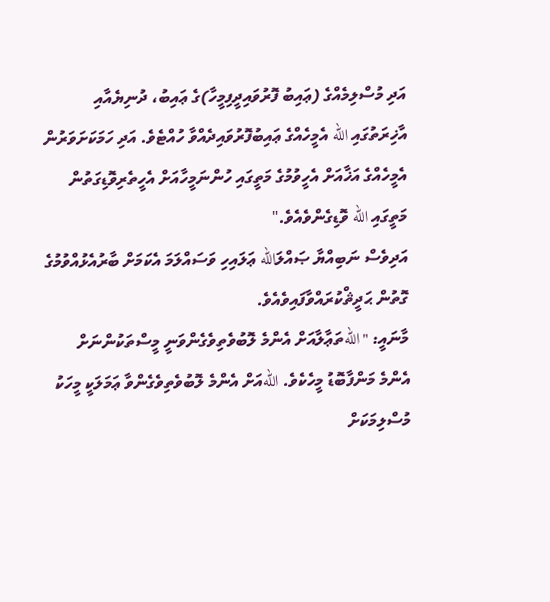އަދި މުސްލިމެއްގެ (ޢައިބު ފޮރުވައިދީފިމީހާ)ގެ ޢައިބު، ދުނިޔެއާއި އާޚިރަތުގައި الله އެމީހެއްގެ ޢައިބުފޮރުވައިދެއްވާ ހުއްޓެވެ. އަދި ހަމަކަށަވަރުން އެމީހެއްގެ އަޚާއަށް އެހީވުމުގެ މަތީގައި ހުންނަމީހާއަށް އެހީތެރިވޮޑިގަތުން މަތީގައި الله ވޮޑިގެންވެއެވެ."
އަދިވެސް ނަބިއްޔާ ޞައްލަالله ޢަލައިހި ވަސައްލަމަ އެކަމަށް ބާރުއެޅުއްވުމުގެ ގޮތުން ޙަދީޘްކުރައްވާފައިވެއެވެ.
މާނައީ: "اللهތަޢާލާއަށް އެންމެ ލޮބުވެތިވެގެންވަނީ މީސްތަކުންނަށް އެންމެ މަންފާބޮޑު މީހެކެވެ. اللهއަށް އެންމެ ލޮބުވެތިވެގެންވާ ޢަމަލަކީ މީހަކު މުސްލިމަކަށް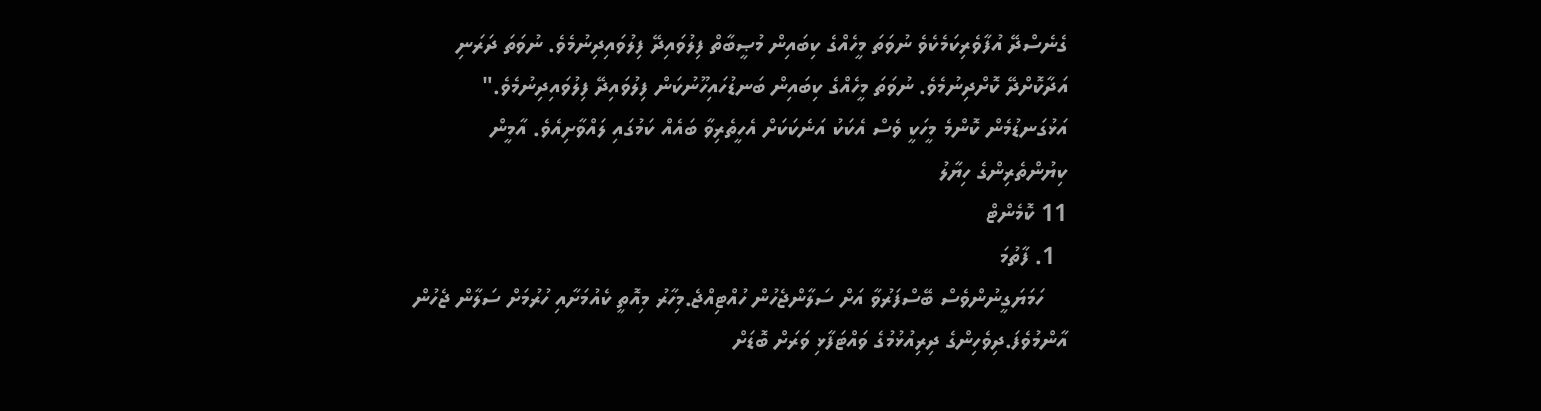ގެނެސްދޭ އުފާވެރިކަމެކެވެ ނުވަތަ މީހެއްގެ ކިބައިން މުޞީބާތް ފިލުވައިދޭ ފިލުވައިދިނުމެވެ. ނުވަތަ ދަރަނި އަދާކޮށްދޭ ކޮށްދިނުމެވެ. ނުވަތަ މީހެއްގެ ކިބައިން ބަނޑުހައިހޫނުކަން ފިލުވައިދޭ ފިލުވައިދިނުމެވެ."
އަޅުގަނޑުމެން ކޮންމެ މީހަކީ ވެސް އެކަކު އަނެކަކަށް އެހީތެރިވާ ބައެއް ކަމުގައި ލައްވާށިއެވެ. އާމީން
ކިޔުންތެރިންގެ ހިޔާލު
11 ކޮމެންޓް
  1. ފާތުމަ
    ހަމަޔަގީނުންވެސް ބޭސްފަރުވާ އަށް ސަލާންޖެހުން ހުއްޓިއްޖެ.މިހާރު މިއޮތީ ކެއުމަށާއި ހުރުމަށް ސަލާން ޖެހުން އާންމުވެފަ.ދިވެހިންގެ ދިރިއުޅުމުގެ ވައްޓަފާޅި ވަރަށް ބޮޑަށް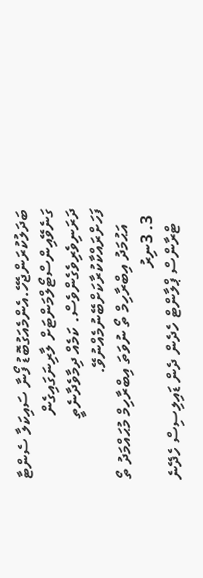ބަދަލުކުރަންޖެހޭ.އެންމެއަގުބޮޑު ފޯނާ ސައިކަލާ ސެންޓާ ގަނެވޭއިންސްޓޯލްމަންޓަށް ލާރިނަގައިގެން ދަރަނިވެރިވެގެންވެސް. ކަމެއް ދިމާވެދާނެތީ ފަހަށްރައްކާކުރާކަށްބޭނުމެއްނުވޭ.
    އަޙުމަދު އިބްރާހިމް ތޯ ނުވަތަ އިބްރާހިމް މުޙައްމަދު ތޯ
  3. 3ނިރު
    ޓްރާންސް ޕްލާންޓް ހެދެން ދެން ޑައިލިސިސް ހެދޭނެ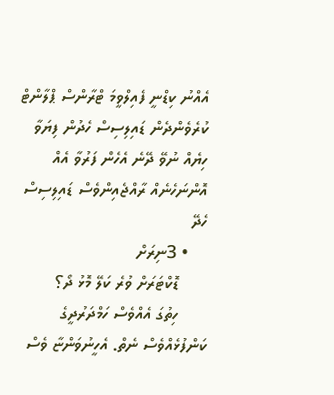އެއްނު ކިޑްނީ ފެއިލްވީމަ ޓްރާންސް ޕްލާންޓް ކުރެވެންދެން ޑައިލިސިސް ހެދުން ފިޔަވާ ހިޔެއް ނުވޭ ދޭނެ އެހެން ފަރުވާ އެއް އޮންނަހެނެއް ރާއްޖެއިންވެސް ޑައިލިސިސް ހެދޭ
    • 3ނިރަށް
      ޑޮކްޓަރަށް ވުރެ ކަލޭ މޮޅު ދޯ؟
      ހިތުގަ އެއްވެސް ހަމްދަރުދީގެ ކަންފުޅެއްވެސް ނެތް. އެހީނުވަންޏާ ވެސް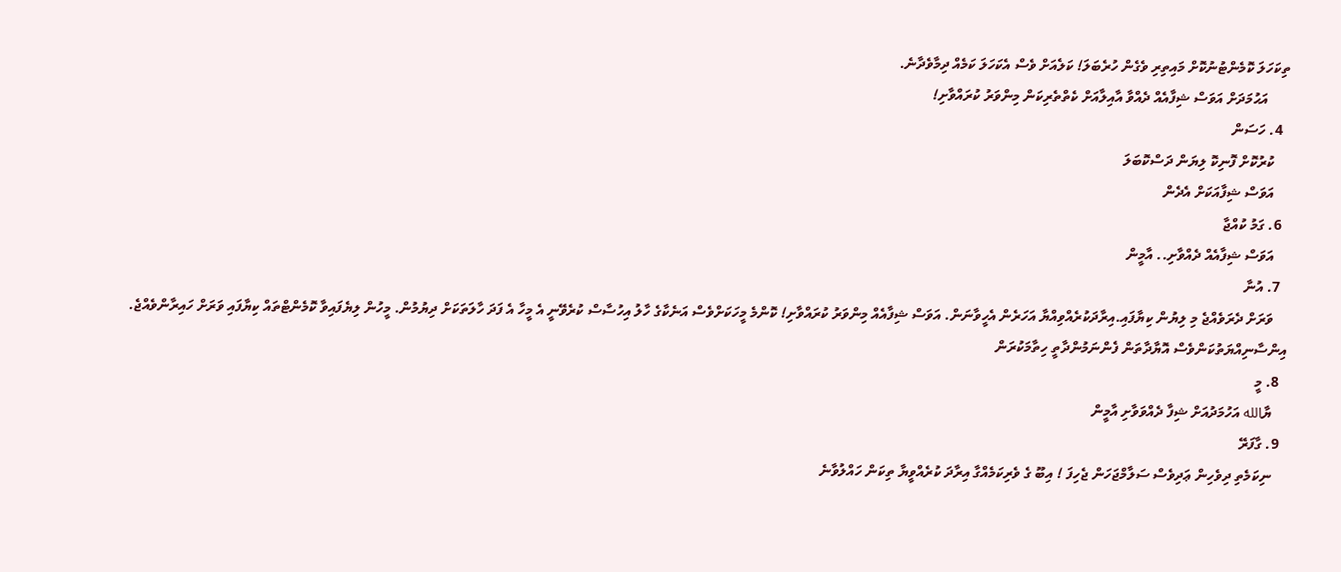ތިކަހަލަ ކޮމެންޓުނުކޮށް މައިތިރި ވެގެން ހުރެބަލަ! ކަލެއަށް ވެސް އެކަހަލަ ކަމެއް ދިމާވެދާނެ.
      އަޙުމަދަށް އަވަސް ޝިފާއެއް ދެއްވާ އާއިލާއަށް ކެތްތެރިކަން މިންވަރު ކުރައްވާށި!
  4. ހަސަން
    ކުރުކޮށް ފޮނިކޮ ލިޔަން ދަސްކޮބަލަ
    އަވަސް ޝިފާއަކަށް އެދެން
  6. ގަމު ކުއްޖާ
    އަވަސް ޝިފާއެއް ދެއްވާށި.. އާމީން
  7. އުނާ
    ވަރަށް ދެރަވެއްޖެ މި ލިޔުން ކިޔާފައި.އިރާދަކުރެއްވިއްޔާ އަހަރެން އެހީވާނަން. އަވަސް ޝިފާއެއް މިންވަރު ކުރައްވާށި! ކޮންމެ މީހަކަށްވެސް އަނެކާގެ ހާލު އިހުސާސް ކުރެވޭނީ އެ މީހާ އެ ފަދަ ހާލަތަކަށް ދިޔުމުން. މީހުން ލިޔެފައިވާ ކޮމެންޓްތައް ކިޔާފައި ވަރަށް ހައިރާންވެއްޖެ. އިންސާނިއްޔަތުކަންވެސް އޮޔާދާތަން ފެންނަމުންދާތީ ހިތާމަކުރަން
  8. މީ
    ޔާالله އަހުމަދުއަށް ޝިފާ ދެއްވަވާށި އާމީން
  9. ގާފަރޭ
    ނިކަމެތި ދިވެހިން ޢަދިވެސް ސަލާމްޖަހަން ޖެހިފަ ! އިބޫ ގެ ވެރިކަމެއްގާ އިރާދަ ކުރެއްވީޔާ ތިކަން ހައްލުވާނެ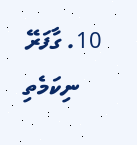10. ގާފަރޭ
    ނިކަމެތި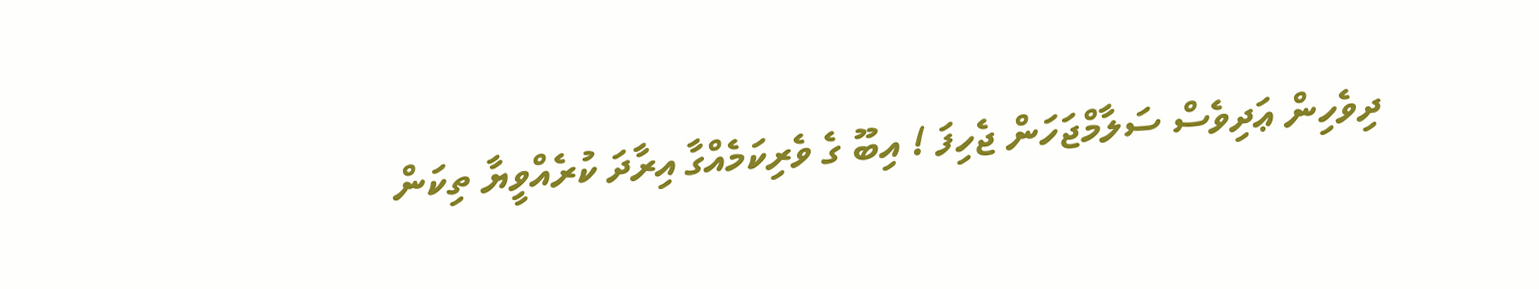ދިވެހިން ޢަދިވެސް ސަލާމްޖަހަން ޖެހިފަ ! އިބޫ ގެ ވެރިކަމެއްގާ އިރާދަ ކުރެއްވީޔާ ތިކަން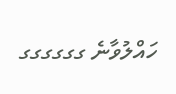ހައްލުވާނެ ގގގގގގ